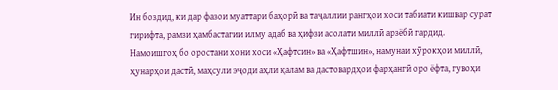Ин боздид, ки дар фазои муаттари баҳорӣ ва таҷаллии рангҳои хоси табиати кишвар сурат гирифта, рамзи ҳамбастагии илму адаб ва ҳифзи асолати миллӣ арзёбӣ гардид.
Намоишгоҳ бо оростани хони хоси «Ҳафтсин» ва «Ҳафтшин», намунаи хӯрокҳои миллӣ, ҳунарҳои дастӣ, маҳсули эҷоди аҳли қалам ва дастовардҳои фарҳангӣ оро ёфта, гувоҳи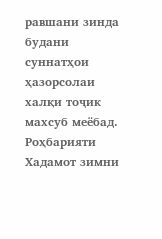равшани зинда будани суннатҳои ҳазорсолаи халқи тоҷик махсуб меёбад.
Роҳбарияти Хадамот зимни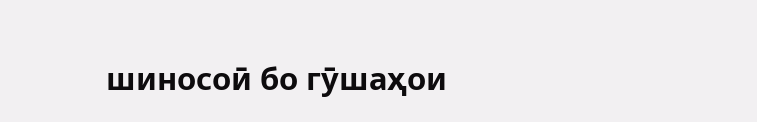шиносоӣ бо гӯшаҳои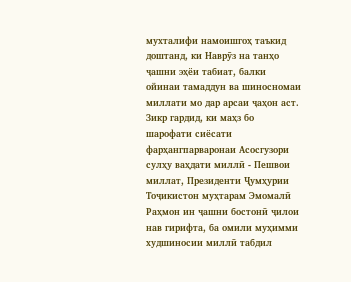мухталифи намоишгоҳ таъкид доштанд, ки Наврӯз на танҳо ҷашни эҳёи табиат, балки ойинаи тамаддун ва шиносномаи миллати мо дар арсаи ҷаҳон аст. Зикр гардид, ки маҳз бо шарофати сиёсати фарҳангпарваронаи Асосгузори сулҳу ваҳдати миллӣ - Пешвои миллат, Президенти Ҷумҳурии Тоҷикистон муҳтарам Эмомалӣ Раҳмон ин ҷашни бостонӣ ҷилои нав гирифта, ба омили муҳимми худшиносии миллӣ табдил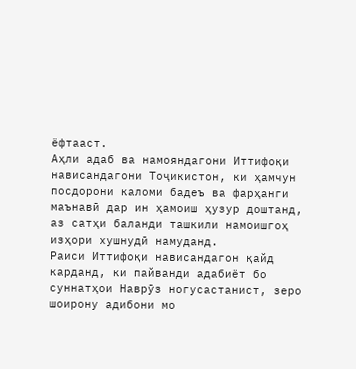ёфтааст.
Аҳли адаб ва намояндагони Иттифоқи нависандагони Тоҷикистон, ки ҳамчун посдорони каломи бадеъ ва фарҳанги маънавӣ дар ин ҳамоиш ҳузур доштанд, аз сатҳи баланди ташкили намоишгоҳ изҳори хушнудӣ намуданд.
Раиси Иттифоқи нависандагон қайд карданд, ки пайванди адабиёт бо суннатҳои Наврӯз ногусастанист, зеро шоирону адибони мо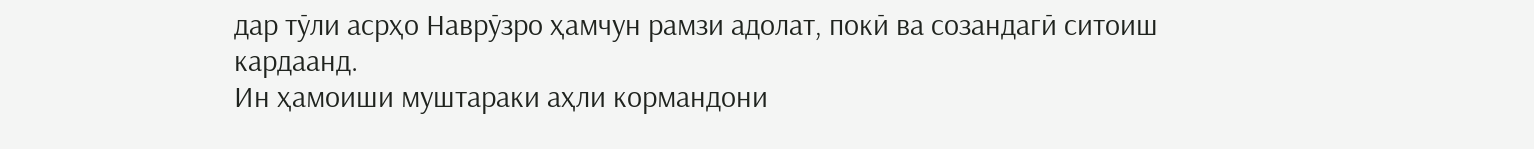дар тӯли асрҳо Наврӯзро ҳамчун рамзи адолат, покӣ ва созандагӣ ситоиш кардаанд.
Ин ҳамоиши муштараки аҳли кормандони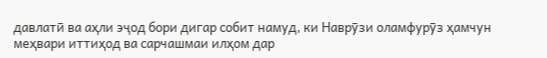давлатӣ ва аҳли эҷод бори дигар собит намуд, ки Наврӯзи оламфурӯз ҳамчун меҳвари иттиҳод ва сарчашмаи илҳом дар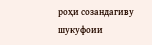роҳи созандагиву шукуфоии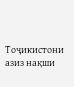Тоҷикистони азиз нақши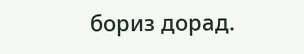бориз дорад.